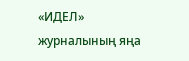«ИДЕЛ» журналының яңа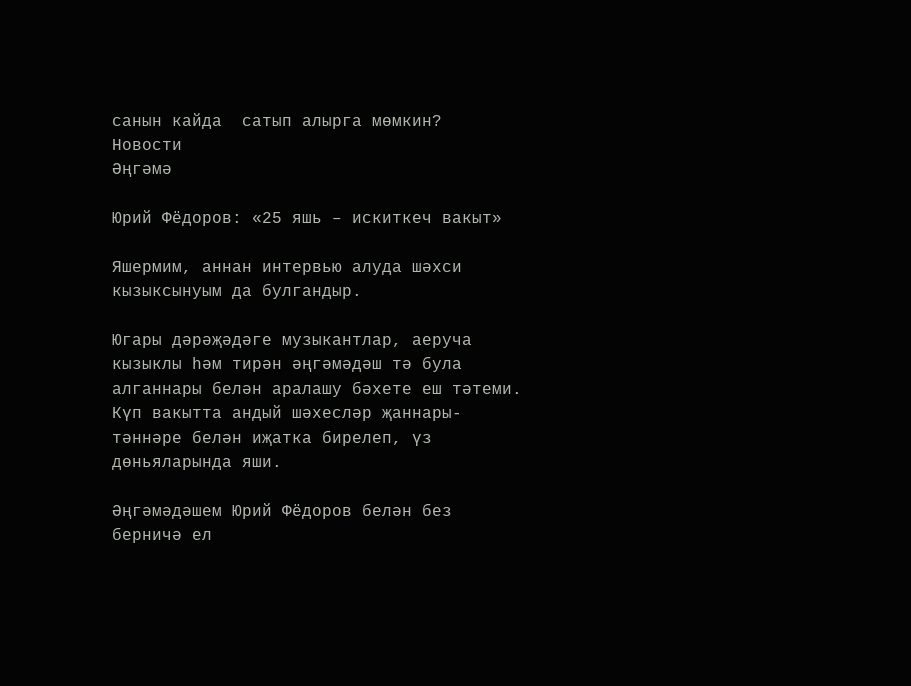санын кайда  сатып алырга мөмкин?
Новости
Әңгәмә

Юрий Фёдоров: «25 яшь – искиткеч вакыт»

Яшермим, аннан интервью алуда шәхси кызыксынуым да булгандыр.

Югары дәрәҗәдәге музыкантлар, аеруча кызыклы һәм тирән әңгәмәдәш тә була алганнары белән аралашу бәхете еш тәтеми. Күп вакытта андый шәхесләр җаннары-тәннәре белән иҗатка бирелеп, үз дөньяларында яши.

Әңгәмәдәшем Юрий Фёдоров белән без берничә ел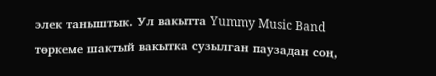элек таныштык. Ул вакытта Yummy Music Band төркеме шактый вакытка сузылган паузадан соң,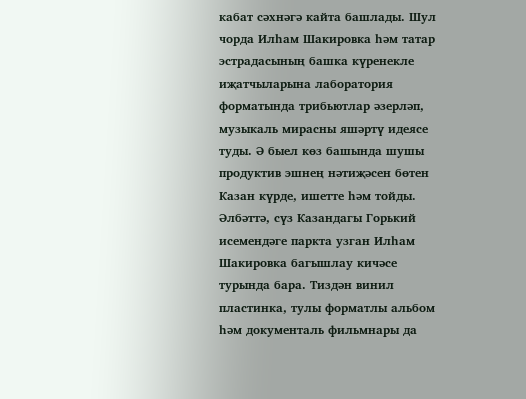кабат сәхнәгә кайта башлады. Шул чорда Илһам Шакировка һәм татар эстрадасының башка күренекле иҗатчыларына лаборатория форматында трибьютлар әзерләп, музыкаль мирасны яшәртү идеясе туды. Ә быел көз башында шушы продуктив эшнең нәтиҗәсен бөтен Казан күрде, ишетте һәм тойды. Әлбәттә, сүз Казандагы Горький исемендәге паркта узган Илһам Шакировка багышлау кичәсе турында бара. Тиздән винил пластинка, тулы форматлы альбом һәм документаль фильмнары да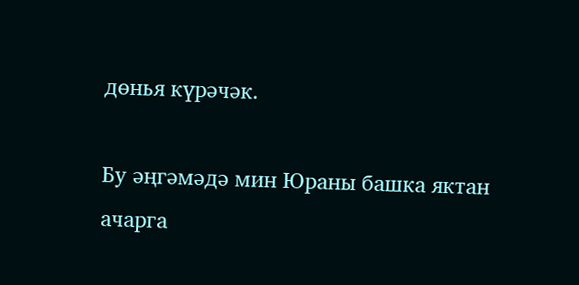дөнья күрәчәк.

Бу әңгәмәдә мин Юраны башка яктан ачарга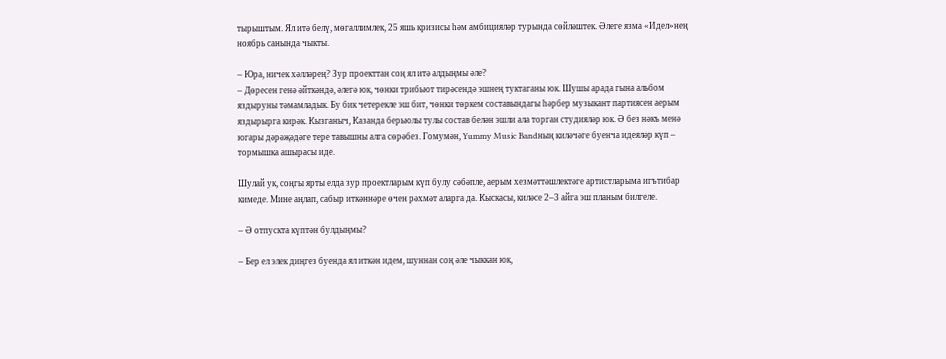тырыштым. Ял итә белү, мөгаллимлек, 25 яшь кризисы һәм амбицияләр турында сөйләштек. Әлеге язма «Идел»нең ноябрь санында чыкты.

– Юра, ничек хәлләрең? Зур проекттан соң ял итә алдыңмы әле?
– Дөресен генә әйткәндә, әлегә юк, чөнки трибьют тирәсендә эшнең туктаганы юк. Шушы арада гына альбом яздыруны тәмамладык. Бу бик четерекле эш бит, чөнки төркем составындагы һәрбер музыкант партиясен аерым яздырырга кирәк. Кызганыч, Казанда берьюлы тулы состав белән эшли ала торган студияләр юк. Ә без нәкъ менә югары дәрәҗәдәге тере тавышны алга сөрәбез. Гомумән, Yummy Music Bandның киләчәге буенча идеяләр күп – тормышка ашырасы иде.

Шулай ук, соңгы ярты елда зур проектларым күп булу сәбәпле, аерым хезмәттәшлектәге артистларыма игътибар кимеде. Мине аңлап, сабыр иткәннәре өчен рәхмәт аларга да. Кыскасы, киләсе 2–3 айга эш планым билгеле.

– Ә отпускта күптән булдыңмы?

– Бер ел элек диңгез буенда ял иткән идем, шуннан соң әле чыккан юк,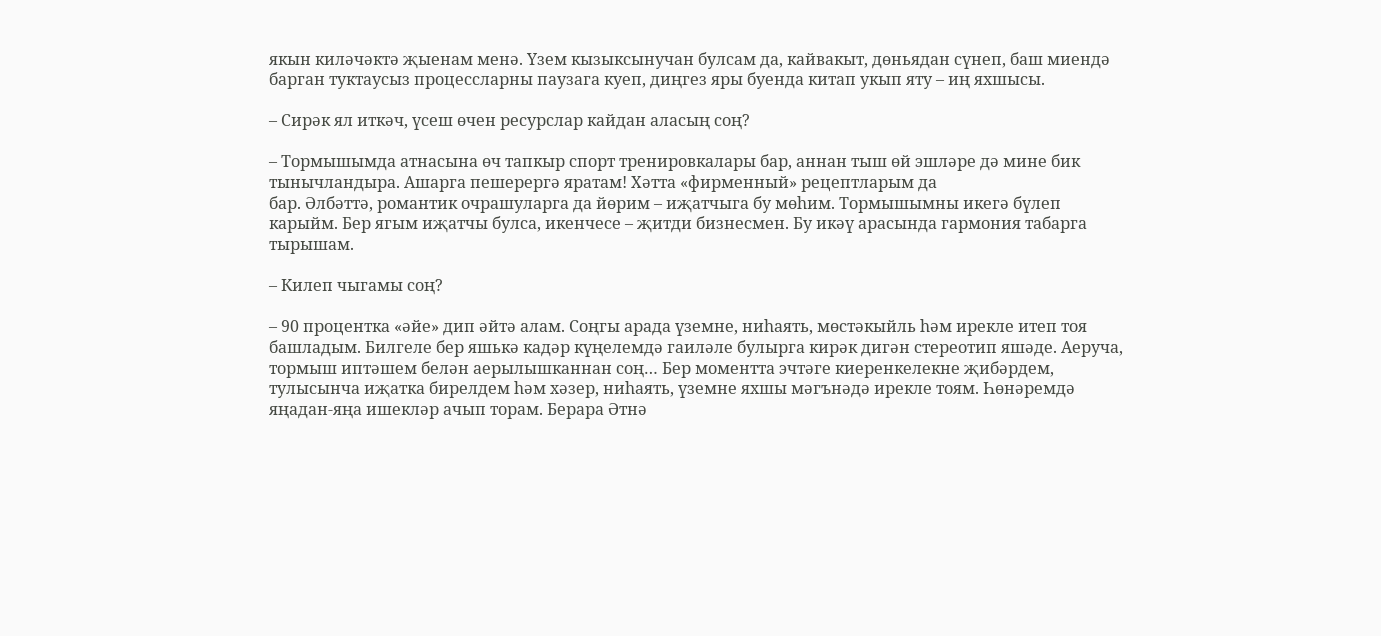якын киләчәктә җыенам менә. Үзем кызыксынучан булсам да, кайвакыт, дөньядан сүнеп, баш миендә барган туктаусыз процессларны паузага куеп, диңгез яры буенда китап укып яту – иң яхшысы.

– Сирәк ял иткәч, үсеш өчен ресурслар кайдан аласың соң?

– Тормышымда атнасына өч тапкыр спорт тренировкалары бар, аннан тыш өй эшләре дә мине бик тынычландыра. Ашарга пешерергә яратам! Хәтта «фирменный» рецептларым да
бар. Әлбәттә, романтик очрашуларга да йөрим – иҗатчыга бу мөһим. Тормышымны икегә бүлеп карыйм. Бер ягым иҗатчы булса, икенчесе – җитди бизнесмен. Бу икәү арасында гармония табарга тырышам.

– Килеп чыгамы соң?

– 90 процентка «әйе» дип әйтә алам. Соңгы арада үземне, ниһаять, мөстәкыйль һәм ирекле итеп тоя башладым. Билгеле бер яшькә кадәр күңелемдә гаиләле булырга кирәк дигән стереотип яшәде. Аеруча, тормыш иптәшем белән аерылышканнан соң… Бер моментта эчтәге киеренкелекне җибәрдем, тулысынча иҗатка бирелдем һәм хәзер, ниһаять, үземне яхшы мәгънәдә ирекле тоям. Һөнәремдә яңадан-яңа ишекләр ачып торам. Берара Әтнә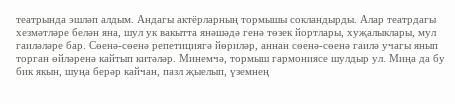театрында эшләп алдым. Андагы актёрларның тормышы сокландырды. Алар театрдагы хезмәтләре белән яна, шул ук вакытта янәшәдә генә төзек йортлары, хуҗалыклары, мул гаиләләре бар. Сөенә-сөенә репетициягә йөриләр, аннан сөенә-сөенә гаилә учагы янып торган өйләренә кайтып китәләр. Минемчә, тормыш гармониясе шулдыр ул. Миңа да бу бик якын, шуңа берәр кайчан, пазл җыелып, үземнең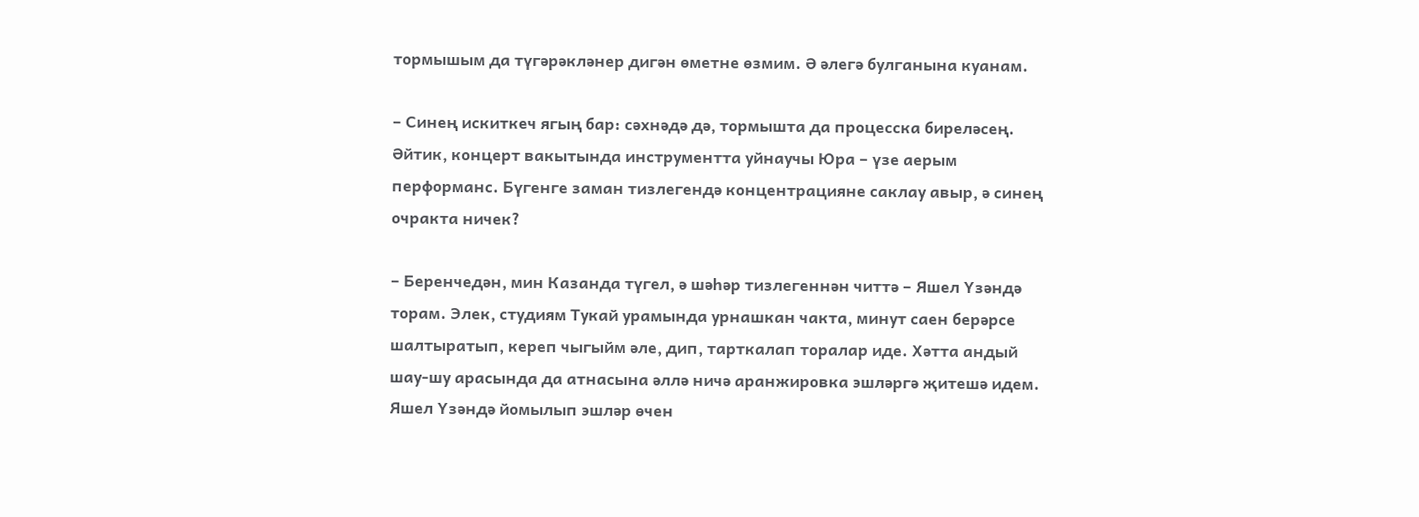тормышым да түгәрәкләнер дигән өметне өзмим. Ә әлегә булганына куанам.

– Синең искиткеч ягың бар: сәхнәдә дә, тормышта да процесска биреләсең. Әйтик, концерт вакытында инструментта уйнаучы Юра – үзе аерым перформанс. Бүгенге заман тизлегендә концентрацияне саклау авыр, ә синең очракта ничек?

– Беренчедән, мин Казанда түгел, ә шәһәр тизлегеннән читтә – Яшел Үзәндә торам. Элек, студиям Тукай урамында урнашкан чакта, минут саен берәрсе шалтыратып, кереп чыгыйм әле, дип, тарткалап торалар иде. Хәтта андый шау-шу арасында да атнасына әллә ничә аранжировка эшләргә җитешә идем. Яшел Үзәндә йомылып эшләр өчен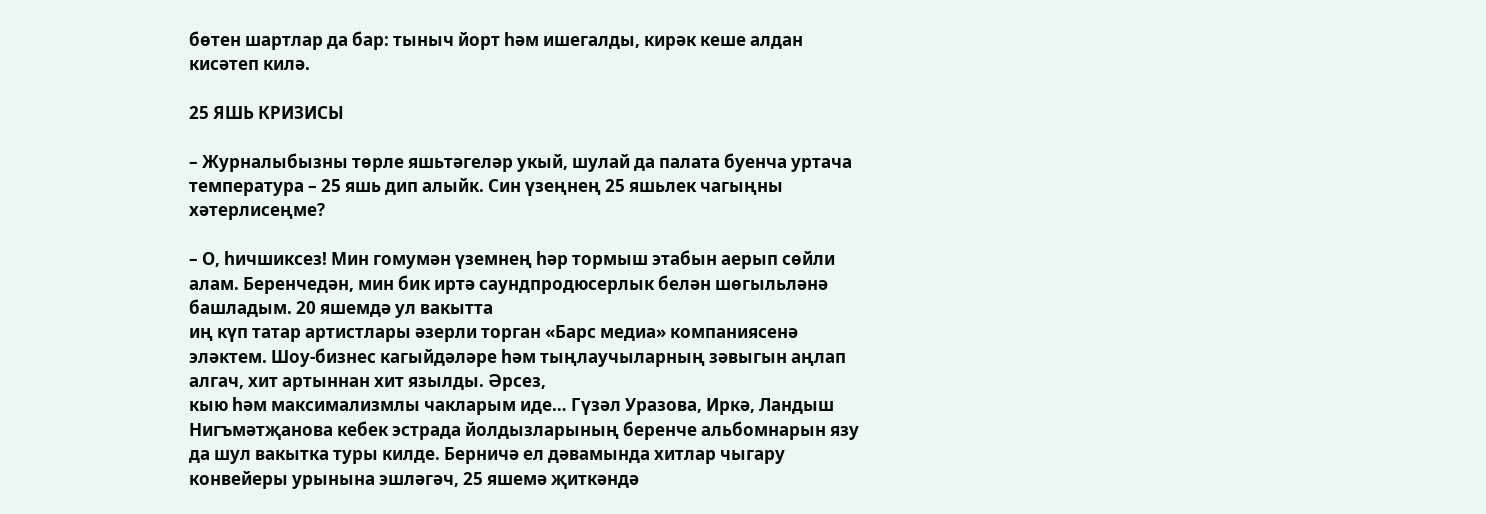бөтен шартлар да бар: тыныч йорт һәм ишегалды, кирәк кеше алдан кисәтеп килә.

25 ЯШЬ КРИЗИСЫ

– Журналыбызны төрле яшьтәгеләр укый, шулай да палата буенча уртача температура – 25 яшь дип алыйк. Син үзеңнең 25 яшьлек чагыңны хәтерлисеңме?

– О, һичшиксез! Мин гомумән үземнең һәр тормыш этабын аерып сөйли алам. Беренчедән, мин бик иртә саундпродюсерлык белән шөгыльләнә башладым. 20 яшемдә ул вакытта
иң күп татар артистлары әзерли торган «Барс медиа» компаниясенә эләктем. Шоу-бизнес кагыйдәләре һәм тыңлаучыларның зәвыгын аңлап алгач, хит артыннан хит язылды. Әрсез,
кыю һәм максимализмлы чакларым иде… Гүзәл Уразова, Иркә, Ландыш Нигъмәтҗанова кебек эстрада йолдызларының беренче альбомнарын язу да шул вакытка туры килде. Берничә ел дәвамында хитлар чыгару конвейеры урынына эшләгәч, 25 яшемә җиткәндә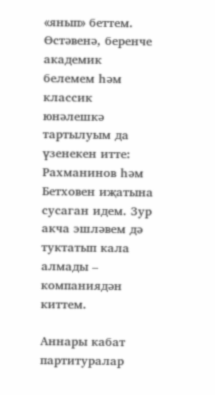«янып» беттем. Өстәвенә, беренче академик белемем һәм классик юнәлешкә тартылуым да үзенекен итте: Рахманинов һәм Бетховен иҗатына сусаган идем. Зур акча эшләвем дә туктатып кала алмады – компаниядән киттем.

Аннары кабат партитуралар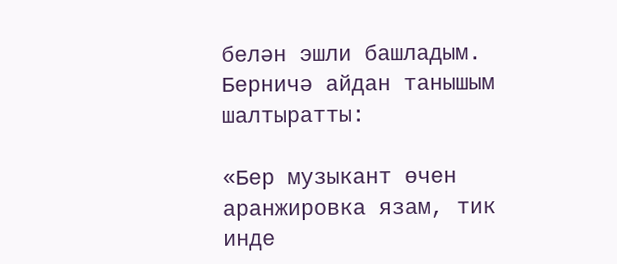белән эшли башладым. Берничә айдан танышым шалтыратты:

«Бер музыкант өчен аранжировка язам, тик инде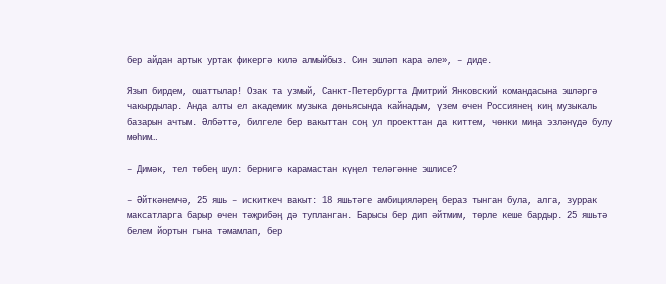бер айдан артык уртак фикергә килә алмыйбыз. Син эшләп кара әле», – диде.

Язып бирдем, ошаттылар! Озак та узмый, Санкт-Петербургта Дмитрий Янковский командасына эшләргә чакырдылар. Анда алты ел академик музыка дөньясында кайнадым, үзем өчен Россиянең киң музыкаль базарын ачтым. Әлбәттә, билгеле бер вакыттан соң ул проекттан да киттем, чөнки миңа эзләнүдә булу мөһим…

– Димәк, тел төбең шул: бернигә карамастан күңел теләгәнне эшлисе?

– Әйткәнемчә, 25 яшь – искиткеч вакыт: 18 яшьтәге амбицияләрең бераз тынган була, алга, зуррак максатларга барыр өчен тәҗрибәң дә тупланган. Барысы бер дип әйтмим, төрле кеше бардыр. 25 яшьтә белем йортын гына тәмамлап, бер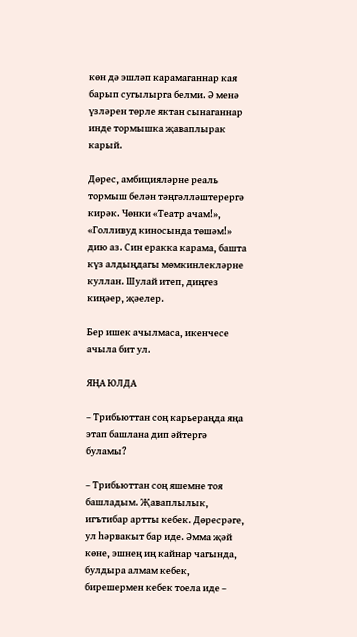көн дә эшләп карамаганнар кая барып сугылырга белми. Ә менә үзләрен төрле яктан сынаганнар инде тормышка җаваплырак карый.

Дөрес, амбицияләрне реаль тормыш белән тәңгәлләштерергә кирәк. Чөнки «Театр ачам!», «Голливуд киносында төшәм!» дию аз. Син еракка карама, башта күз алдыңдагы мөмкинлекләрне куллан. Шулай итеп, диңгез киңәер, җәелер.

Бер ишек ачылмаса, икенчесе ачыла бит ул.

ЯҢА ЮЛДА

– Трибьюттан соң карьераңда яңа этап башлана дип әйтергә буламы?

– Трибьюттан соң яшемне тоя башладым. Җаваплылык, игътибар артты кебек. Дөресрәге, ул һәрвакыт бар иде. Әмма җәй көне, эшнең иң кайнар чагында, булдыра алмам кебек, бирешермен кебек тоела иде –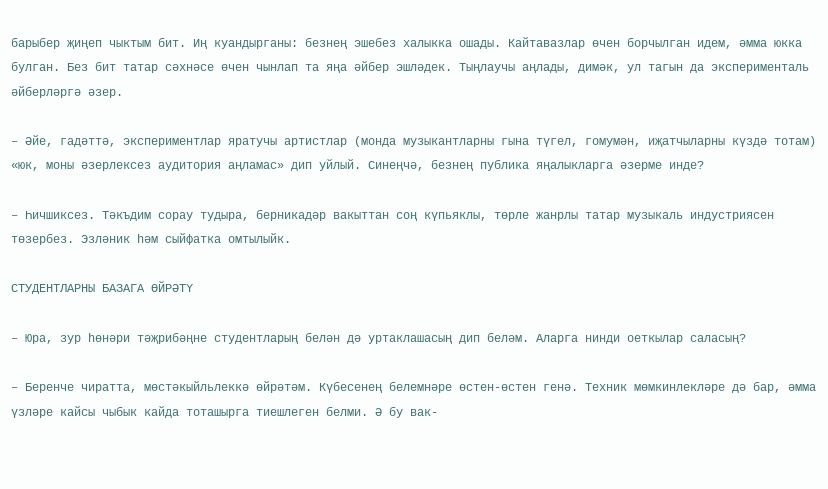барыбер җиңеп чыктым бит. Иң куандырганы: безнең эшебез халыкка ошады. Кайтавазлар өчен борчылган идем, әмма юкка булган. Без бит татар сәхнәсе өчен чынлап та яңа әйбер эшләдек. Тыңлаучы аңлады, димәк, ул тагын да эксперименталь әйберләргә әзер.

– Әйе, гадәттә, экспериментлар яратучы артистлар (монда музыкантларны гына түгел, гомумән, иҗатчыларны күздә тотам) «юк, моны әзерлексез аудитория аңламас» дип уйлый. Синеңчә, безнең публика яңалыкларга әзерме инде?

– Һичшиксез. Тәкъдим сорау тудыра, берникадәр вакыттан соң күпьяклы, төрле жанрлы татар музыкаль индустриясен төзербез. Эзләник һәм сыйфатка омтылыйк.

СТУДЕНТЛАРНЫ БАЗАГА ӨЙРӘТҮ

– Юра, зур һөнәри тәҗрибәңне студентларың белән дә уртаклашасың дип беләм. Аларга нинди оеткылар саласың?

– Беренче чиратта, мөстәкыйльлеккә өйрәтәм. Күбесенең белемнәре өстен-өстен генә. Техник мөмкинлекләре дә бар, әмма үзләре кайсы чыбык кайда тоташырга тиешлеген белми. Ә бу вак-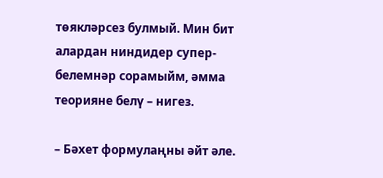төякләрсез булмый. Мин бит алардан ниндидер супер-белемнәр сорамыйм, әмма теорияне белү – нигез.

– Бәхет формулаңны әйт әле.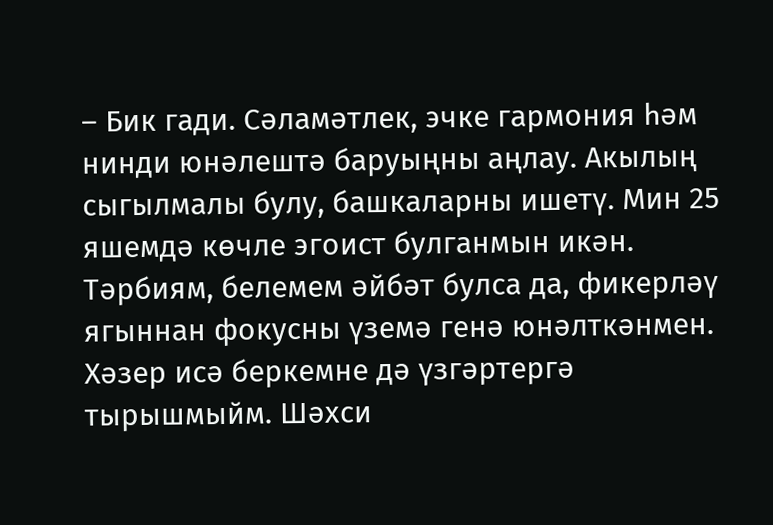– Бик гади. Сәламәтлек, эчке гармония һәм нинди юнәлештә баруыңны аңлау. Акылың сыгылмалы булу, башкаларны ишетү. Мин 25 яшемдә көчле эгоист булганмын икән. Тәрбиям, белемем әйбәт булса да, фикерләү ягыннан фокусны үземә генә юнәлткәнмен. Хәзер исә беркемне дә үзгәртергә тырышмыйм. Шәхси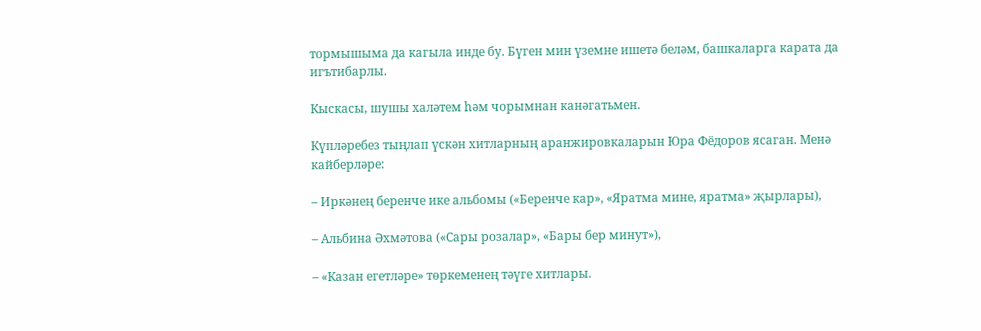тормышыма да кагыла инде бу. Бүген мин үземне ишетә беләм, башкаларга карата да игътибарлы.

Кыскасы, шушы халәтем һәм чорымнан канәгатьмен.

Күпләребез тыңлап үскән хитларның аранжировкаларын Юра Фёдоров ясаган. Менә кайберләре:

– Иркәнең беренче ике альбомы («Беренче кар», «Яратма мине, яратма» җырлары),

– Альбина Әхмәтова («Сары розалар», «Бары бер минут»),

– «Казан егетләре» төркеменең тәүге хитлары.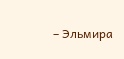– Эльмира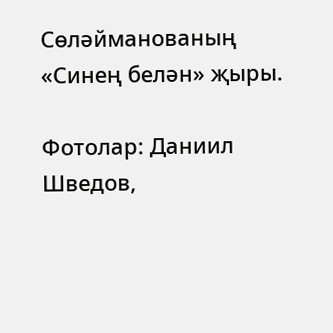Сөләйманованың «Синең белән» җыры.

Фотолар: Даниил Шведов,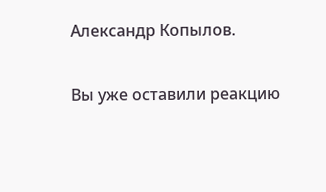Александр Копылов.

Вы уже оставили реакцию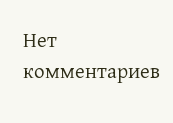Нет комментариев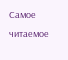Самое читаемое